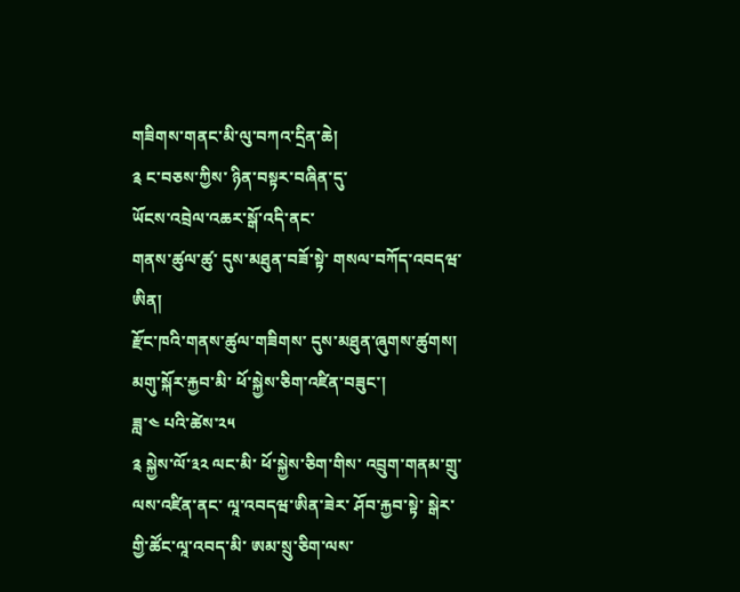གཟིགས་གནང་མི་ལུ་བཀའ་དྲིན་ཆེ།
༉ ང་བཅས་ཀྱིས་ ཉིན་བསྟར་བཞིན་དུ་
ཡོངས་འབྲེལ་འཆར་སྒོ་འདི་ནང་
གནས་ཚུལ་ཚུ་ དུས་མཐུན་བཟོ་སྟེ་ གསལ་བཀོད་འབདཝ་ཨིན།
རྫོང་ཁའི་གནས་ཚུལ་གཟིགས་ དུས་མཐུན་ཞུགས་ཚུགས།
མགུ་སྐོར་རྐྱབ་མི་ ཕོ་སྐྱེས་ཅིག་འཛིན་བཟུང་།
ཟླ་༤ པའི་ཚེས་༢༥
༉ སྐྱེས་ལོ་༣༢ ལང་མི་ ཕོ་སྐྱེས་ཅིག་གིས་ འབྲུག་གནམ་གྲུ་ལས་འཛིན་ནང་ ལཱ་འབདཝ་ཨིན་ཟེར་ ཤོབ་རྐྱབ་སྟེ་ སྒེར་གྱི་ཚོང་ལཱ་འབད་མི་ ཨམ་སྲུ་ཅིག་ལས་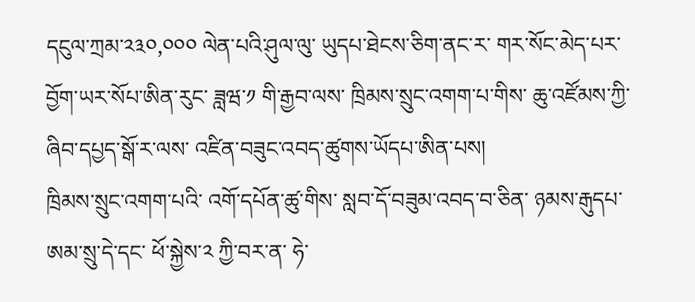དངུལ་ཀྲམ་༢༣༠,༠༠༠ ལེན་པའི་ཤུལ་ལུ་ ཡུདཔ་ཐེངས་ཅིག་ནང་ར་ གར་སོང་མེད་པར་ བྱོག་ཡར་སོཔ་ཨིན་རུང་ ཟླཝ་༡ གི་རྒྱབ་ལས་ ཁྲིམས་སྲུང་འགག་པ་གིས་ ཆུ་འཛོམས་ཀྱི་ ཞིབ་དཔྱད་སྒོ་ར་ལས་ འཛིན་བཟུང་འབད་ཚུགས་ཡོདཔ་ཨིན་པས།
ཁྲིམས་སྲུང་འགག་པའི་ འགོ་དཔོན་ཚུ་གིས་ སླབ་དོ་བཟུམ་འབད་བ་ཅིན་ ཉམས་རྒུདཔ་ཨམ་སྲུ་དེ་དང་ ཕོ་སྐྱེས་༢ ཀྱི་བར་ན་ ཧེ་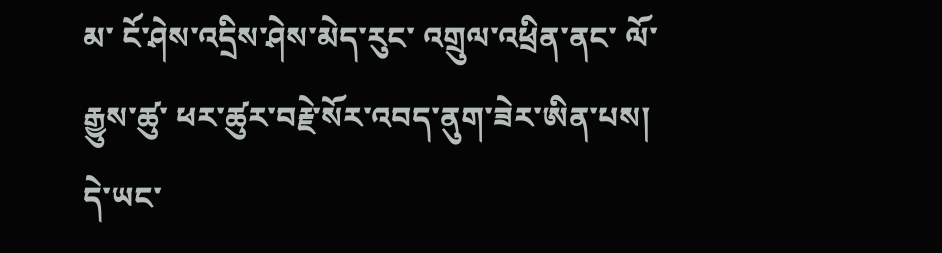མ་ ངོ་ཤེས་འདྲིས་ཤེས་མེད་རུང་ འགྲུལ་འཕྲིན་ནང་ ལོ་རྒྱུས་ཚུ་ ཕར་ཚུར་བརྗེ་སོར་འབད་ནུག་ཟེར་ཨིན་པས།
དེ་ཡང་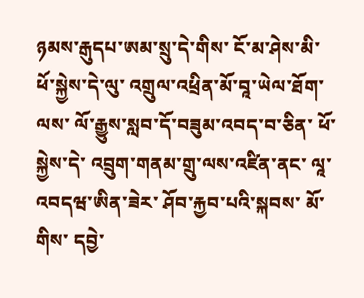ཉམས་རྒུདཔ་ཨམ་སྲུ་དེ་གིས་ ངོ་མ་ཤེས་མི་ ཕོ་སྐྱེས་དེ་ལུ་ འགྲུལ་འཕྲིན་མོ་བཱ་ཡེལ་ཐོག་ལས་ ལོ་རྒྱུས་སླབ་དོ་བཟུམ་འབད་བ་ཅིན་ ཕོ་སྐྱེས་དེ་ འབྲུག་གནམ་གྲུ་ལས་འཛིན་ནང་ ལཱ་འབདཝ་ཨིན་ཟེར་ ཤོབ་རྐྱབ་པའི་སྐབས་ མོ་གིས་ དབྱེ་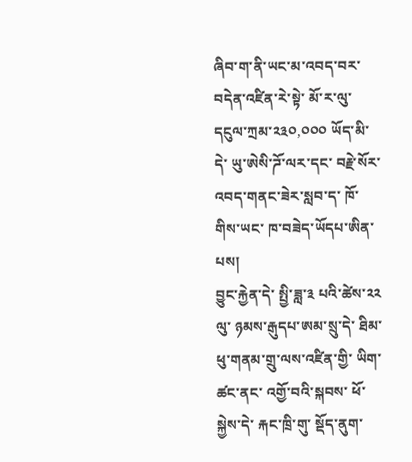ཞིབ་ག་ནི་ཡང་མ་འབད་བར་ བདེན་འཛིན་རེ་སྟེ་ མོ་ར་ལུ་ དངུལ་ཀྲམ་༢༣༠,༠༠༠ ཡོད་མི་དེ་ ཡུ་ཨེསི་ཌོ་ལར་དང་ བརྗེ་སོར་འབད་གནང་ཟེར་སླབ་ད་ ཁོ་གིས་ཡང་ ཁ་བཟེད་ཡོདཔ་ཨིན་པས།
བྱུང་རྐྱེན་དེ་ སྤྱི་ཟླ་༣ པའི་ཚེས་༢༢ ལུ་ ཉམས་རྒུདཔ་ཨམ་སྲུ་དེ་ ཐིམ་ཕུ་གནམ་གྲུ་ལས་འཛིན་གྱི་ ཡིག་ཚང་ནང་ འགྱོ་བའི་སྐབས་ ཕོ་སྐྱེས་དེ་ རྐང་ཁྲི་གུ་ སྡོད་ནུག་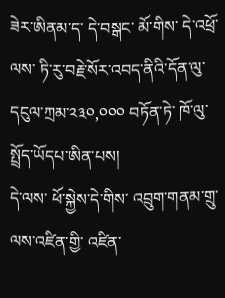ཟེར་ཨིནམ་ད་ དེ་བསྒང་ མོ་གིས་ དེ་འཕྲོ་ལས་ ཏི་རུ་བརྗེ་སོར་འབད་ནིའི་དོན་ལུ་ དངུལ་ཀྲམ་༢༣༠,༠༠༠ བཏོན་ཏེ་ ཁོ་ལུ་ སྤྲོད་ཡོདཔ་ཨིན་པས།
དེ་ལས་ ཕོ་སྐྱེས་དེ་གིས་ འབྲུག་གནམ་གྲུ་ལས་འཛིན་གྱི་ འཛིན་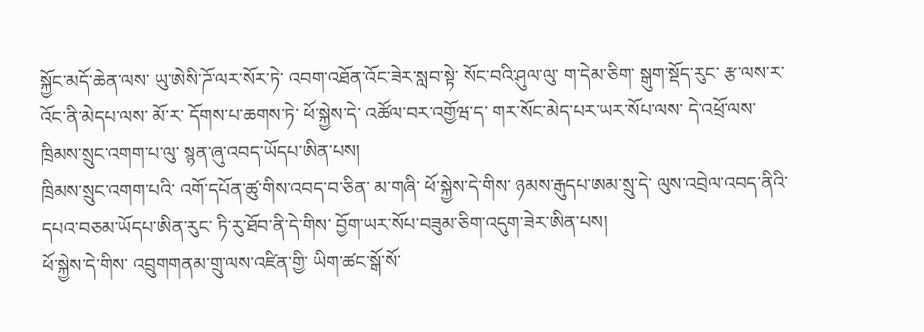སྐྱོང་མདོ་ཆེན་ལས་ ཡུ་ཨེསི་ཌོ་ལར་སོར་ཏེ་ འབག་འཐོན་འོང་ཟེར་སླབ་སྟེ་ སོང་བའི་ཤུལ་ལུ་ ག་དེམ་ཅིག་ སྒུག་སྡོད་རུང་ རྩ་ལས་ར་ འོང་ནི་མེདཔ་ལས་ མོ་ར་ དོགས་པ་ཆགས་ཏེ་ ཕོ་སྐྱེས་དེ་ འཚོལ་བར་འགྱོཝ་ད་ གར་སོང་མེད་པར་ཡར་སོཔ་ལས་ དེ་འཕྲོ་ལས་ ཁྲིམས་སྲུང་འགག་པ་ལུ་ སྙན་ཞུ་འབད་ཡོདཔ་ཨིན་པས།
ཁྲིམས་སྲུང་འགག་པའི་ འགོ་དཔོན་ཚུ་གིས་འབད་བ་ཅིན་ མ་གཞི་ ཕོ་སྐྱེས་དེ་གིས་ ཉམས་རྒུདཔ་ཨམ་སྲུ་དེ་ ལུས་འབྲེལ་འབད་ནིའི་ དཔའ་བཅམ་ཡོདཔ་ཨིན་རུང་ ཏི་རུ་ཐོབ་ནི་དེ་གིས་ བྱོག་ཡར་སོཔ་བཟུམ་ཅིག་འདུག་ཟེར་ཨིན་པས།
ཕོ་སྐྱེས་དེ་གིས་ འབྲུགགནམ་གྲུ་ལས་འཛིན་གྱི་ ཡིག་ཚང་སྒོ་སོ་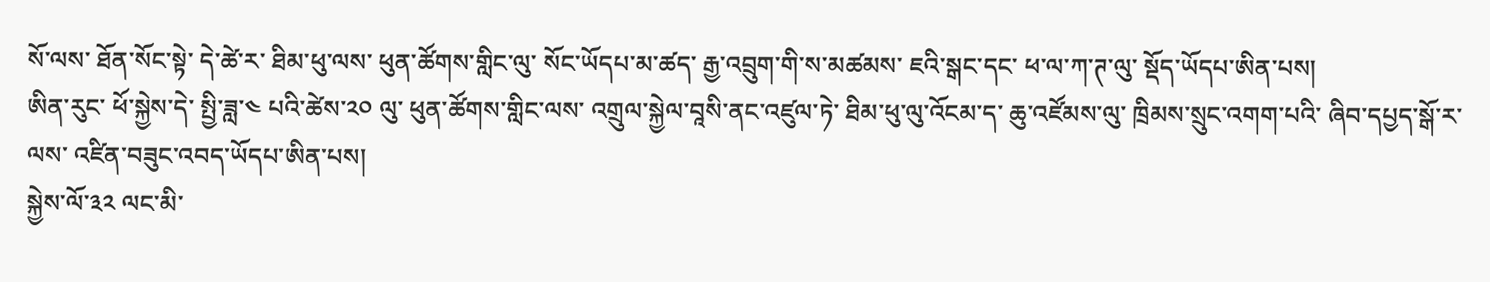སོ་ལས་ ཐོན་སོང་སྟེ་ དེ་ཚེ་ར་ ཐིམ་ཕུ་ལས་ ཕུན་ཚོགས་གླིང་ལུ་ སོང་ཡོདཔ་མ་ཚད་ རྒྱ་འབྲུག་གི་ས་མཚམས་ ཇའི་སྒང་དང་ ཕ་ལ་ཀ་ཊ་ལུ་ སྡོད་ཡོདཔ་ཨིན་པས།
ཨིན་རུང་ ཕོ་སྐྱེས་དེ་ སྤྱི་ཟླ་༤ པའི་ཚེས་༢༠ ལུ་ ཕུན་ཚོགས་གླིང་ལས་ འགྲུལ་སྐྱེལ་བཱསི་ནང་འཛུལ་ཏེ་ ཐིམ་ཕུ་ལུ་འོངམ་ད་ ཆུ་འཛོམས་ལུ་ ཁྲིམས་སྲུང་འགག་པའི་ ཞིབ་དཔྱད་སྒོ་ར་ལས་ འཛིན་བཟུང་འབད་ཡོདཔ་ཨིན་པས།
སྐྱེས་ལོ་༣༢ ལང་མི་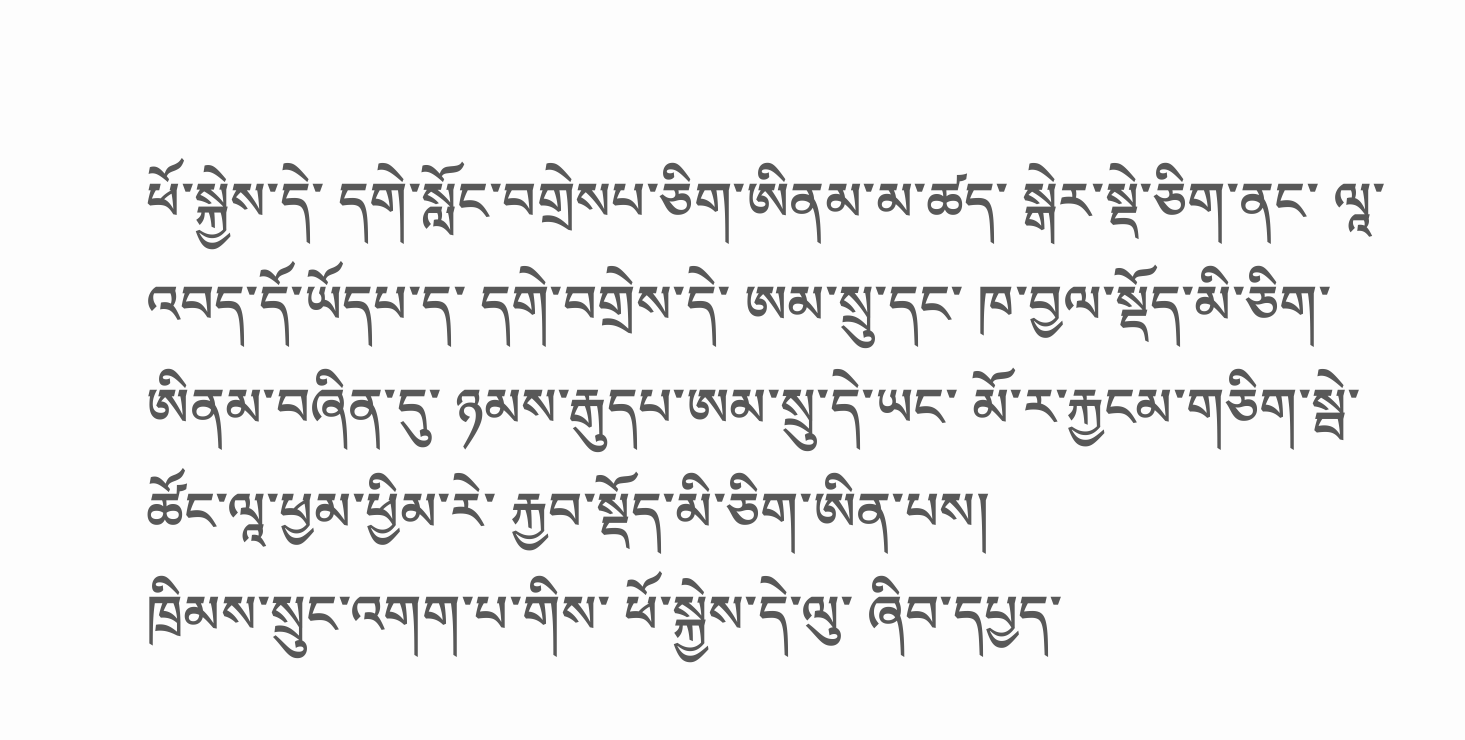ཕོ་སྐྱེས་དེ་ དགེ་སློང་བགྲེསཔ་ཅིག་ཨིནམ་མ་ཚད་ སྒེར་སྡེ་ཅིག་ནང་ ལཱ་འབད་དོ་ཡོདཔ་ད་ དགེ་བགྲེས་དེ་ ཨམ་སྲུ་དང་ ཁ་བྱལ་སྡོད་མི་ཅིག་ཨིནམ་བཞིན་དུ་ ཉམས་རྒུདཔ་ཨམ་སྲུ་དེ་ཡང་ མོ་ར་རྐྱངམ་གཅིག་སྦེ་ ཚོང་ལཱ་ཕྱམ་ཕྱིམ་རེ་ རྐྱབ་སྡོད་མི་ཅིག་ཨིན་པས།
ཁྲིམས་སྲུང་འགག་པ་གིས་ ཕོ་སྐྱེས་དེ་ལུ་ ཞིབ་དཔྱད་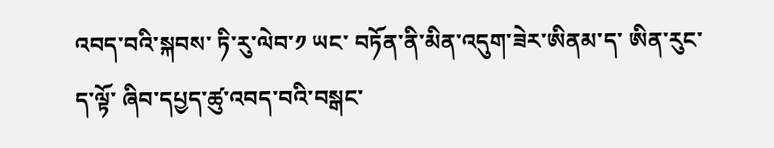འབད་བའི་སྐབས་ ཏི་རུ་ལེབ་༡ ཡང་ བཏོན་ནི་མིན་འདུག་ཟེར་ཨིནམ་ད་ ཨིན་རུང་ ད་ལྟོ་ ཞིབ་དཔྱད་ཚུ་འབད་བའི་བསྒང་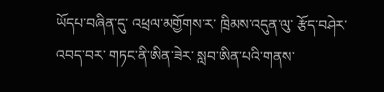ཡོདཔ་བཞིན་དུ་ འཕྲལ་མགྱོགས་ར་ ཁྲིམས་འདུན་ལུ་ རྩོད་བཤེར་འབད་བར་ གཏང་ནི་ཨིན་ཟེར་ སླབ་ཨིན་པའི་གནས་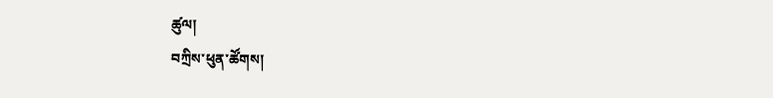ཚུལ།
བཀྲིས་ཕུན་ཚོགས།